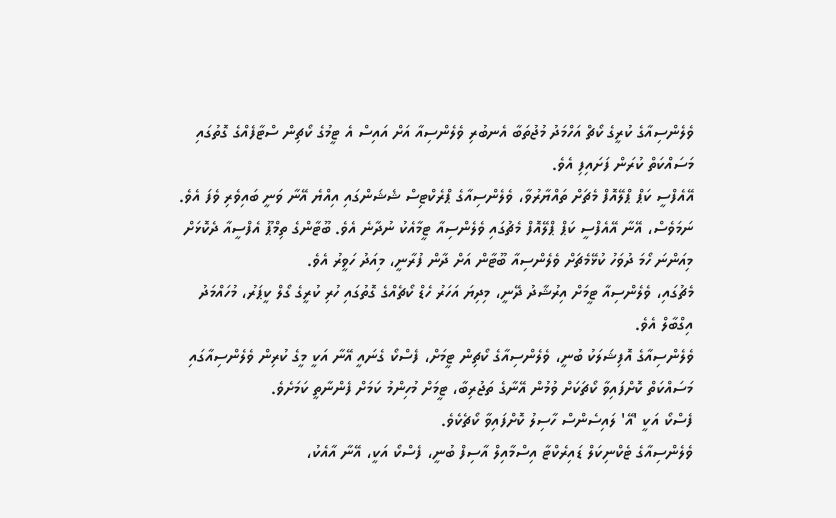ވެލެންސިއާގެ ކުރީގެ ކޯޗް އަހްމަދު މުޖުތަބާ އެނބުރި ވެލެންސިއާ އަށް އައިސް އެ ޓީމުގެ ކޯޗިން ސްޓާފެއްގެ ގޮތުގައި މަސައްކަތް ކުރަން ފަށައިފި އެވެ.
އޭއެފްސީ ކަޕް ޕްލޭއޮފް މެޗަށް ތައްޔާރުވާ، ވެލެންސިއާގެ ޕްރެކްޓިސް ޝެޝަންގައި އިއްޔެ އޭނާ ވަނީ ބައިވެރި ވެފަ އެވެ.
ނަމަވެސް، އޭނާ އޭއެފްސީ ކަޕް ޕްލޭއޮފް މެޗުގައި ވެލެންސިއާ ޓީމާއެކު ނުދާނެ އެވެ. ބޫޓާންގެ ތިމްޕޫ އެފްސީއާ ދެކޮޅަށް މިއަންނަ ހޯމަ ދުވަހު ކުޅޭމެޗަށް ވެލެންސިއާ ބޫޓާން އަށް ދާން ފުރާނީ، މިއަދު ހަވީރު އެވެ.
މެޗުގައި، ވެލެންސިއާ ޓީމަށް އިރުޝާދު ދޭނީ، މިދިޔަ އަހަރު ހެޑް ކޯޗެއްގެ ގޮތުގައި ހުރި ކުރީގެ ގޯލް ކީޕަރު، މުހައްމަދު އިގްބާލް އެވެ.
ވެލެންސިއާގެ އޮފިޝަލަކު ބުނީ، ވެލެންސިއާގެ ކޯޗިން ޓީމަށް، ފެސްކޯ ގެނައީ އޭނާ އަކީ މީގެ ކުރިން ވެލެންސިއާގައި މަސައްކަތް ކޮށްފައިވާ ކޯޗަކަށް ވުމުން އޭނާގެ ތަޖުރިބާ، ޓީމަށް މުހިންމު ކަމަށް ފެންނާތީ ކަމަށެވެ.
ފެސްކޯ އަކީ 'އޭ' ލައިސެންސް ހާސިލު ކޮށްފައިވާ ކޯޗެކެވެ.
ވެލެންސިއާގެ ޓެކްނިކަލް ޑައިރެކްޓާ އިސްމާއިލް އާސިފް ބުނީ، ފެސްކޯ އަކީ، އޭނާ އާއެކު،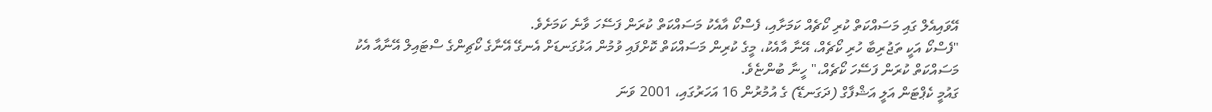އޭވައިއެލް ގައި މަސައްކަތް ކުރި ކޯޗެއް ކަމަށާއި، ފެސްކޯ އާއެކު މަސައްކަތް ކުރަން ފަސޭހަ ވާނެ ކަމަށެވެ.
"ފެސްކޯ އަކީ ތަޖުރިބާ ހުރި ކޯޗެއް، އޭނާ އާއެކު، މީގެ ކުރިން މަސައްކަތް ކޮށްފައި ވުމުން އަޅުގަނޑަށް އެނގޭ އޭނާގެ ކޯޗިންގެ ސްޓައިލް އޭނާއާ އެކު މަސައްކަތް ކުރަން ފަސޭހަ ކޯޗެއް،" ހީނާ ބުންޏެވެ.
ގައުމީ ކެޕްޓަން އަލީ އަޝްފާގް (ދަގަނޑޭ) ގެ އުމުރުން 16 އަހަރުގައި، 2001 ވަނަ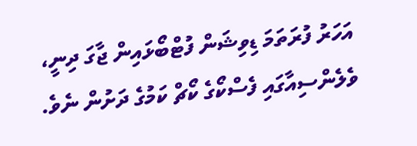އަހަރު ފުރަތަމަ ޑިވިޝަން ފުޓްބޯޅައިން ޖާގަ ދިނީ، ވެލެންސިއާގައި ފެސްކޯގެ ކޯޗް ކަމުގެ ދަށުން ނެވެ.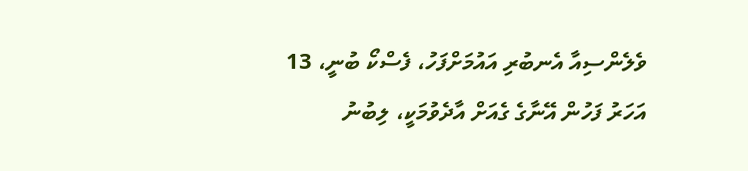ވެލެންސިއާ އެނބުރި އައުމަށްފަހު، ފެސްކޯ ބުނީ، 13 އަހަރު ފަހުން އޭނާގެ ގެއަށް އާދެވުމަކީ، ލިބުނު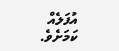އުފަލެއް ކަމަށެވެ.